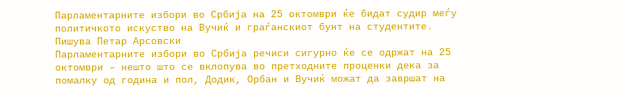Парламентарните избори во Србија на 25 октомври ќе бидат судир меѓу политичкото искуство на Вучиќ и граѓанскиот бунт на студентите.
Пишува Петар Арсовски
Парламентарните избори во Србија речиси сигурно ќе се одржат на 25 октомври – нешто што се вклопува во претходните проценки дека за помалку од година и пол, Додик, Орбан и Вучиќ можат да завршат на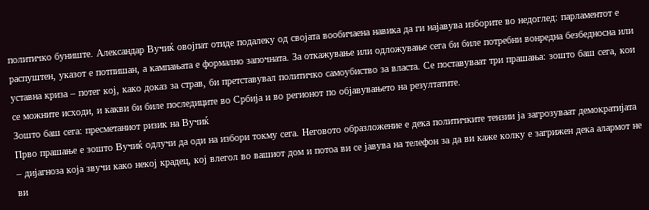политичко буниште. Александар Вучиќ овојпат отиде подалеку од својата вообичаена навика да ги најавува изборите во недоглед: парламентот е распуштен, указот е потпишан, а кампањата е формално започната. За откажување или одложување сега би биле потребни вонредна безбедносна или уставна криза – потег кој, како доказ за страв, би претставувал политичко самоубиство за власта. Се поставуваат три прашања: зошто баш сега, кои се можните исходи, и какви би биле последиците во Србија и во регионот по објавувањето на резултатите.
Зошто баш сега: пресметаниот ризик на Вучиќ
Прво прашање е зошто Вучиќ одлучи да оди на избори токму сега. Неговото образложение е дека политичките тензии ја загрозуваат демократијата – дијагноза која звучи како некој крадец, кој влегол во вашиот дом и потоа ви се јавува на телефон за да ви каже колку е загрижен дека алармот не ви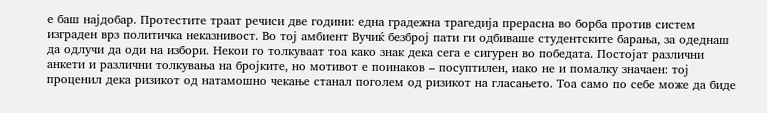е баш најдобар. Протестите траат речиси две години: една градежна трагедија прерасна во борба против систем изграден врз политичка неказнивост. Во тој амбиент Вучиќ безброј пати ги одбиваше студентските барања, за одеднаш да одлучи да оди на избори. Некои го толкуваат тоа како знак дека сега е сигурен во победата. Постојат различни анкети и различни толкувања на бројките, но мотивот е поинаков – посуптилен, иако не и помалку значаен: тој проценил дека ризикот од натамошно чекање станал поголем од ризикот на гласањето. Тоа само по себе може да биде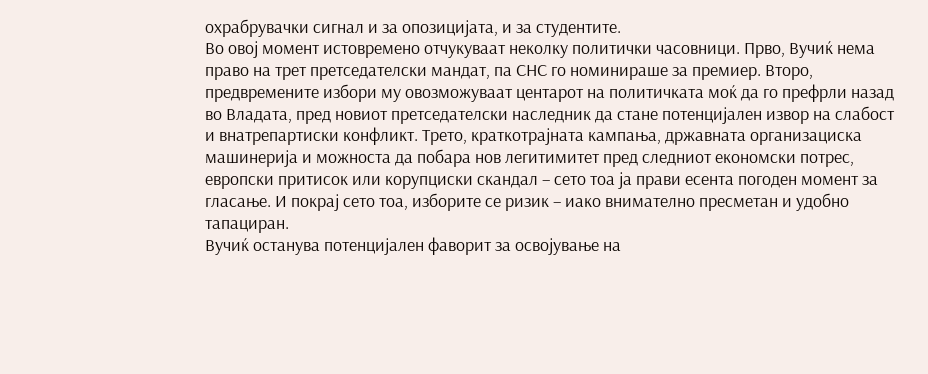охрабрувачки сигнал и за опозицијата, и за студентите.
Во овој момент истовремено отчукуваат неколку политички часовници. Прво, Вучиќ нема право на трет претседателски мандат, па СНС го номинираше за премиер. Второ, предвремените избори му овозможуваат центарот на политичката моќ да го префрли назад во Владата, пред новиот претседателски наследник да стане потенцијален извор на слабост и внатрепартиски конфликт. Трето, краткотрајната кампања, државната организациска машинерија и можноста да побара нов легитимитет пред следниот економски потрес, европски притисок или корупциски скандал – сето тоа ја прави есента погоден момент за гласање. И покрај сето тоа, изборите се ризик – иако внимателно пресметан и удобно тапациран.
Вучиќ останува потенцијален фаворит за освојување на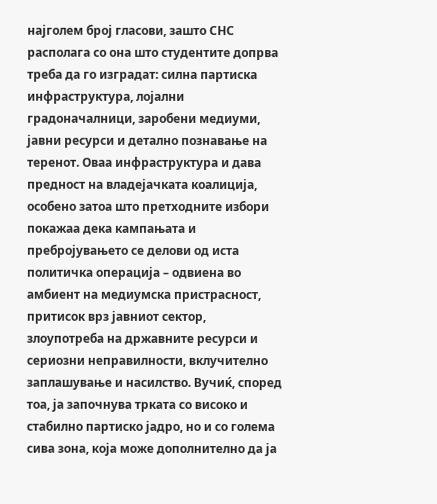најголем број гласови, зашто СНС располага со она што студентите допрва треба да го изградат: силна партиска инфраструктура, лојални градоначалници, заробени медиуми, јавни ресурси и детално познавање на теренот. Оваа инфраструктура и дава предност на владејачката коалиција, особено затоа што претходните избори покажаа дека кампањата и пребројувањето се делови од иста политичка операција – одвиена во амбиент на медиумска пристрасност, притисок врз јавниот сектор, злоупотреба на државните ресурси и сериозни неправилности, вклучително заплашување и насилство. Вучиќ, според тоа, ја започнува трката со високо и стабилно партиско јадро, но и со голема сива зона, која може дополнително да ја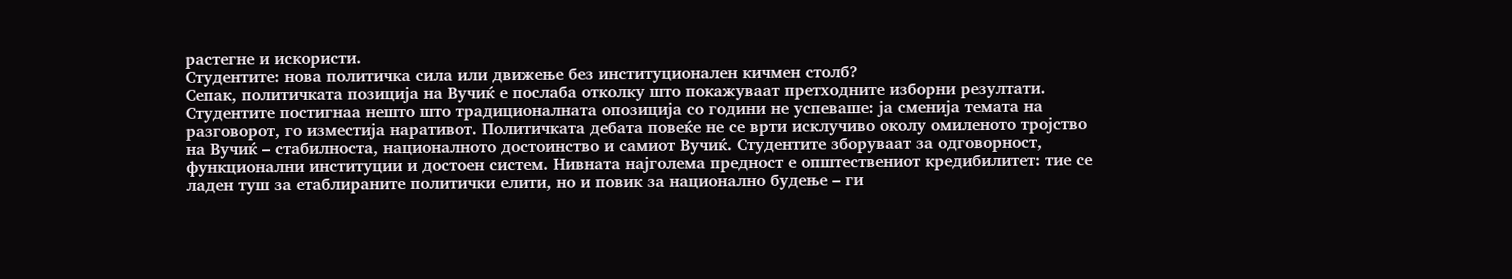растегне и искористи.
Студентите: нова политичка сила или движење без институционален кичмен столб?
Сепак, политичката позиција на Вучиќ е послаба отколку што покажуваат претходните изборни резултати. Студентите постигнаа нешто што традиционалната опозиција со години не успеваше: ја сменија темата на разговорот, го изместија наративот. Политичката дебата повеќе не се врти исклучиво околу омиленото тројство на Вучиќ – стабилноста, националното достоинство и самиот Вучиќ. Студентите зборуваат за одговорност, функционални институции и достоен систем. Нивната најголема предност е општествениот кредибилитет: тие се ладен туш за етаблираните политички елити, но и повик за национално будење – ги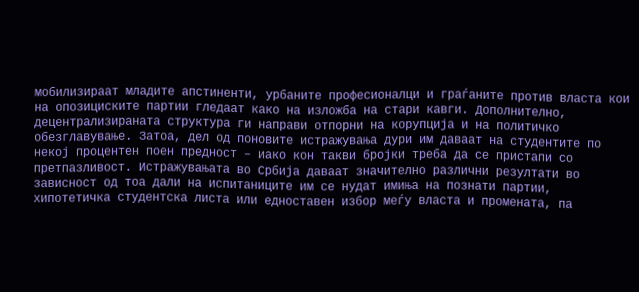мобилизираат младите апстиненти, урбаните професионалци и граѓаните против власта кои на опозициските партии гледаат како на изложба на стари кавги. Дополнително, децентрализираната структура ги направи отпорни на корупција и на политичко обезглавување. Затоа, дел од поновите истражувања дури им даваат на студентите по некој процентен поен предност – иако кон такви бројки треба да се пристапи со претпазливост. Истражувањата во Србија даваат значително различни резултати во зависност од тоа дали на испитаниците им се нудат имиња на познати партии, хипотетичка студентска листа или едноставен избор меѓу власта и промената, па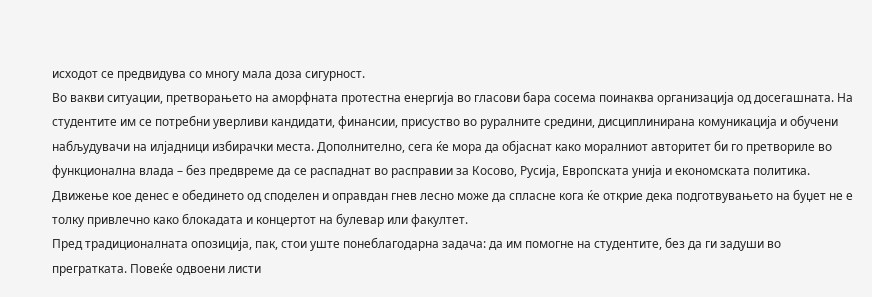исходот се предвидува со многу мала доза сигурност.
Во вакви ситуации, претворањето на аморфната протестна енергија во гласови бара сосема поинаква организација од досегашната. На студентите им се потребни уверливи кандидати, финансии, присуство во руралните средини, дисциплинирана комуникација и обучени набљудувачи на илјадници избирачки места. Дополнително, сега ќе мора да објаснат како моралниот авторитет би го претвориле во функционална влада – без предвреме да се распаднат во расправии за Косово, Русија, Европската унија и економската политика. Движење кое денес е обединето од споделен и оправдан гнев лесно може да спласне кога ќе открие дека подготвувањето на буџет не е толку привлечно како блокадата и концертот на булевар или факултет.
Пред традиционалната опозиција, пак, стои уште понеблагодарна задача: да им помогне на студентите, без да ги задуши во прегратката. Повеќе одвоени листи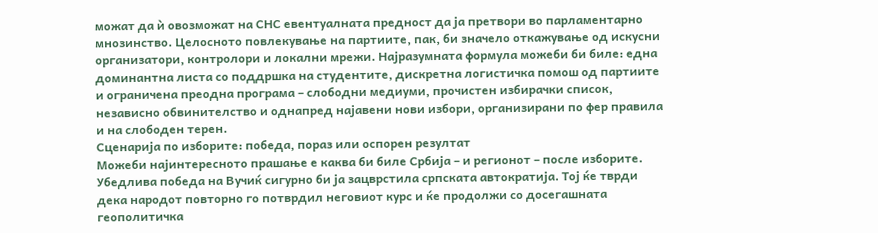можат да ѝ овозможат на СНС евентуалната предност да ја претвори во парламентарно мнозинство. Целосното повлекување на партиите, пак, би значело откажување од искусни организатори, контролори и локални мрежи. Најразумната формула можеби би биле: една доминантна листа со поддршка на студентите, дискретна логистичка помош од партиите и ограничена преодна програма – слободни медиуми, прочистен избирачки список, независно обвинителство и однапред најавени нови избори, организирани по фер правила и на слободен терен.
Сценарија по изборите: победа, пораз или оспорен резултат
Можеби најинтересното прашање е каква би биле Србија – и регионот – после изборите. Убедлива победа на Вучиќ сигурно би ја зацврстила српската автократија. Тој ќе тврди дека народот повторно го потврдил неговиот курс и ќе продолжи со досегашната геополитичка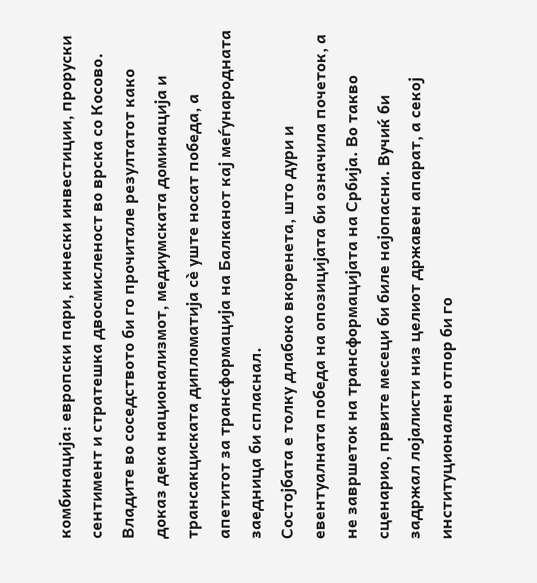комбинација: европски пари, кинески инвестиции, проруски сентимент и стратешка двосмисленост во врска со Косово. Владите во соседството би го прочитале резултатот како доказ дека национализмот, медиумската доминација и трансакциската дипломатија сè уште носат победа, а апетитот за трансформација на Балканот кај меѓународната заедница би спласнал.
Состојбата е толку длабоко вкоренета, што дури и евентуалната победа на опозицијата би означила почеток, а не завршеток на трансформацијата на Србија. Во такво сценарио, првите месеци би биле најопасни. Вучиќ би задржал лојалисти низ целиот државен апарат, а секој институционален отпор би го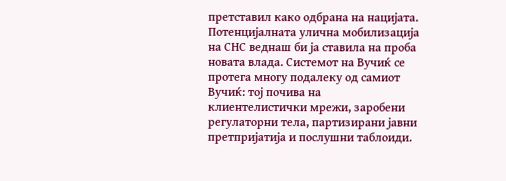претставил како одбрана на нацијата. Потенцијалната улична мобилизација на СНС веднаш би ја ставила на проба новата влада. Системот на Вучиќ се протега многу подалеку од самиот Вучиќ: тој почива на клиентелистички мрежи, заробени регулаторни тела, партизирани јавни претпријатија и послушни таблоиди.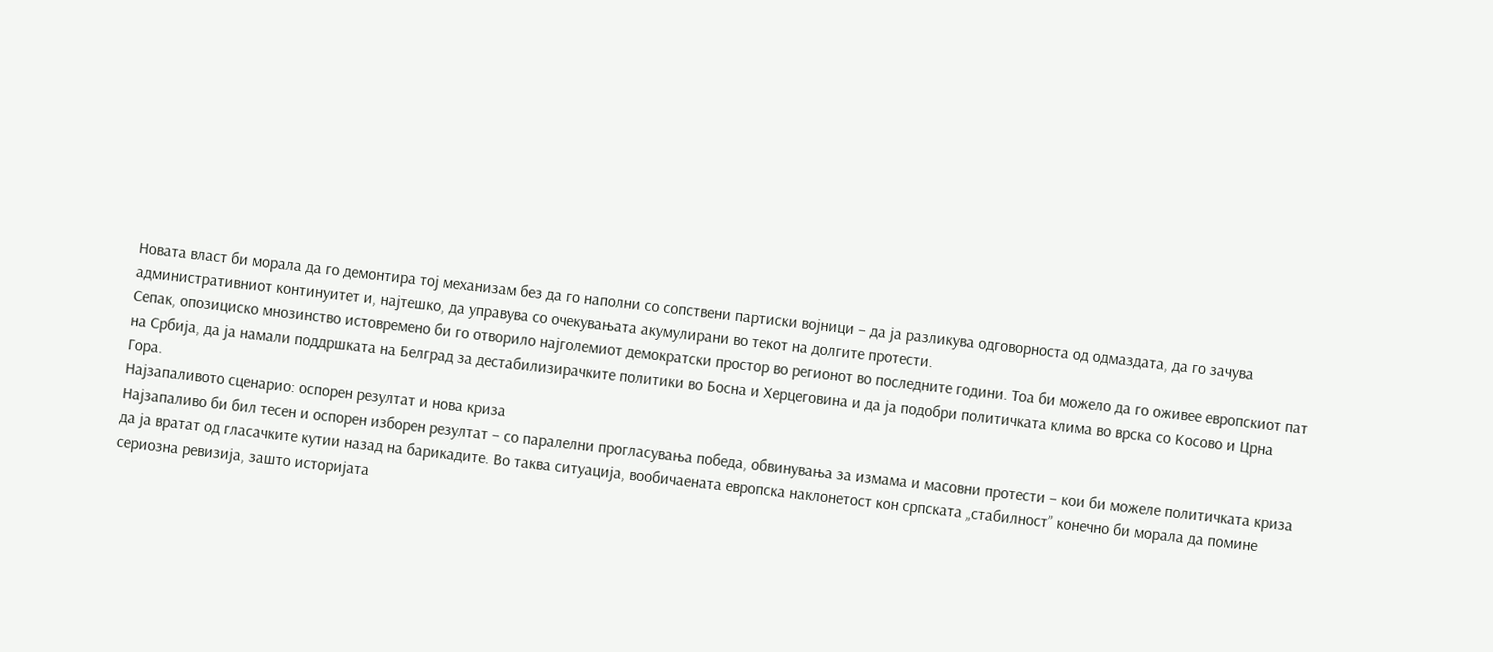Новата власт би морала да го демонтира тој механизам без да го наполни со сопствени партиски војници – да ја разликува одговорноста од одмаздата, да го зачува административниот континуитет и, најтешко, да управува со очекувањата акумулирани во текот на долгите протести.
Сепак, опозициско мнозинство истовремено би го отворило најголемиот демократски простор во регионот во последните години. Тоа би можело да го оживее европскиот пат на Србија, да ја намали поддршката на Белград за дестабилизирачките политики во Босна и Херцеговина и да ја подобри политичката клима во врска со Косово и Црна Гора.
Најзапаливото сценарио: оспорен резултат и нова криза
Најзапаливо би бил тесен и оспорен изборен резултат – со паралелни прогласувања победа, обвинувања за измама и масовни протести – кои би можеле политичката криза да ја вратат од гласачките кутии назад на барикадите. Во таква ситуација, вообичаената европска наклонетост кон српската „стабилност” конечно би морала да помине сериозна ревизија, зашто историјата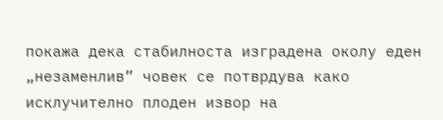покажа дека стабилноста изградена околу еден „незаменлив” човек се потврдува како исклучително плоден извор на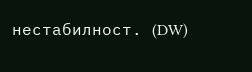нестабилност. (DW)